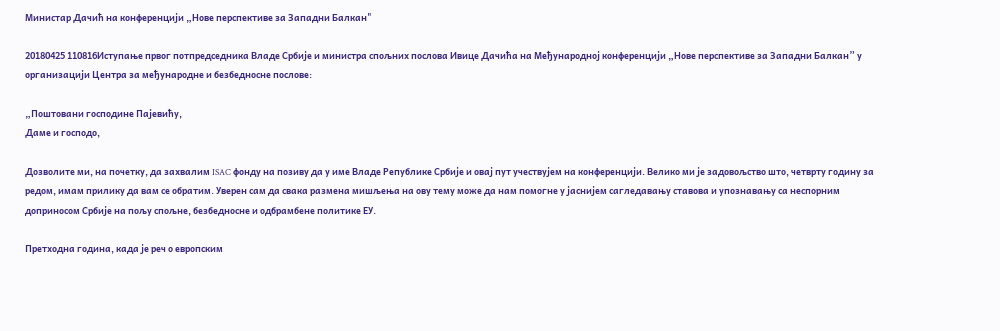Министар Дачић на конференцији „Нове перспективе за Западни Балкан"

20180425 110816Иступање првог потпредседника Владе Србије и министра спољних послова Ивице Дачића на Међународној конференцији „Нове перспективе за Западни Балкан” у организацији Центра за међународне и безбедносне послове:

„Поштовани господине Пајевићу,
Даме и господо,

Дозволите ми, на почетку, да захвалим ISAC фонду на позиву да у име Владе Републике Србије и овај пут учествујем на конференцији. Велико ми је задовољство што, четврту годину за редом, имам прилику да вам се обратим. Уверен сам да свака размена мишљења на ову тему може да нам помогне у јаснијем сагледавању ставова и упознавању са неспорним доприносом Србије на пољу спољне, безбедносне и одбрамбене политике ЕУ.

Претходна година, када је реч о европским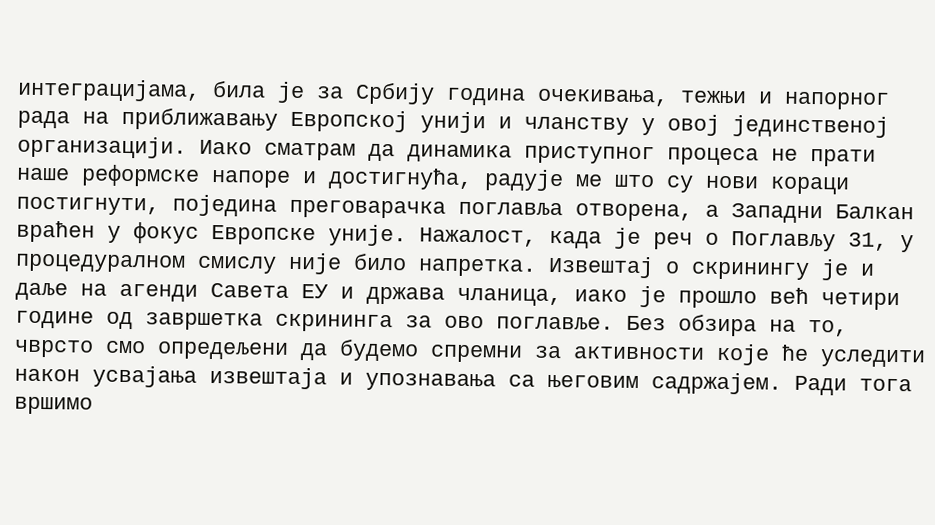интеграцијама, била је за Србију година очекивања, тежњи и напорног рада на приближавању Европској унији и чланству у овој јединственој организацији. Иако сматрам да динамика приступног процеса не прати наше реформске напоре и достигнућа, радује ме што су нови кораци постигнути, поједина преговарачка поглавља отворена, а Западни Балкан враћен у фокус Европске уније. Нажалост, када је реч о Поглављу 31, у процедуралном смислу није било напретка. Извештај о скринингу је и даље на агенди Савета ЕУ и држава чланица, иако је прошло већ четири године од завршетка скрининга за ово поглавље. Без обзира на то, чврсто смо опредељeни да будемо спремни за активности које ће уследити након усвајања извештаја и упознавања са његовим садржајем. Ради тога вршимо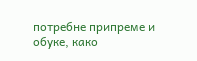потребне припреме и обуке, како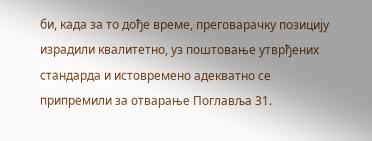би, када за то дође време, преговарачку позицију израдили квалитетно, уз поштовање утврђених стандарда и истовремено адекватно се припремили за отварање Поглавља 31.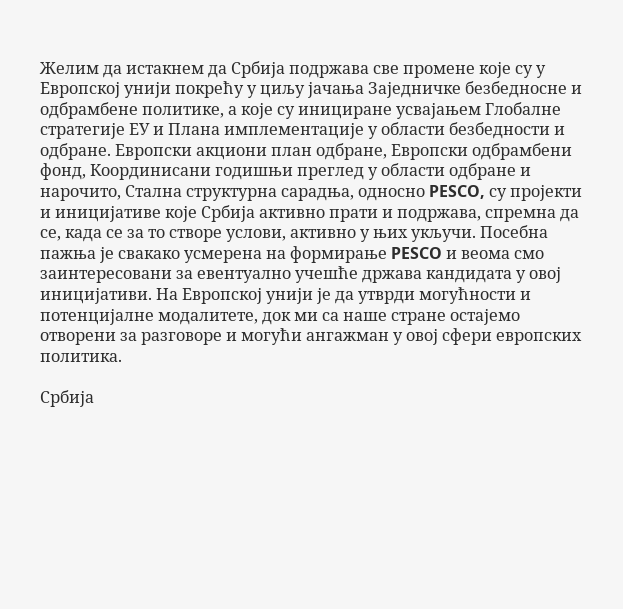Желим да истакнем да Србија подржава све промене које су у Европској унији покрећу у циљу јачања Заједничке безбедносне и одбрамбене политике, а које су инициране усвајањем Глобалне стратегије ЕУ и Плана имплементације у области безбедности и одбране. Европски акциони план одбране, Европски одбрамбени фонд, Координисани годишњи преглед у области одбране и нарочито, Стална структурна сарадња, односно PESCO, су пројекти и иницијативе које Србија активно прати и подржава, спремна да се, када се за то створе услови, активно у њих укључи. Посебна пажња је свакако усмерена на формирање PESCO и веома смо заинтересовани за евентуално учешће држава кандидата у овој иницијативи. На Европској унији је да утврди могућности и потенцијалне модалитете, док ми са наше стране остајемо отворени за разговоре и могући ангажман у овој сфери европских политика.

Србија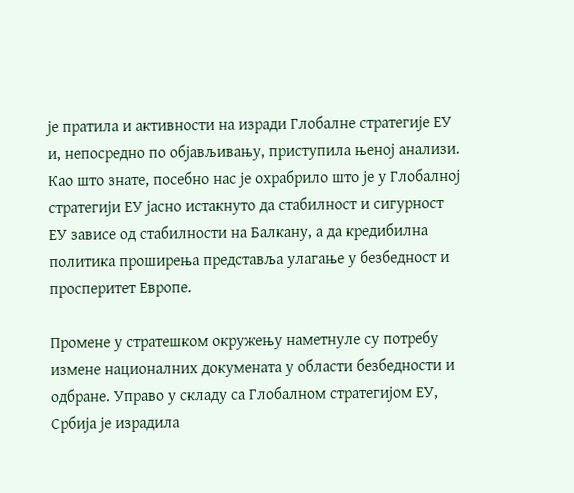је пратила и активности на изради Глобалне стратегије ЕУ и, непосредно по објављивању, приступила њеној анализи. Као што знате, посебно нас је охрабрило што је у Глобалној стратегији ЕУ јасно истакнуто да стабилност и сигурност ЕУ зависе од стабилности на Балкану, а да кредибилна политика проширења представља улагање у безбедност и просперитет Европе.

Промене у стратешком окружењу наметнуле су потребу измене националних докумената у области безбедности и одбране. Управо у складу са Глобалном стратегијом ЕУ, Србија је израдила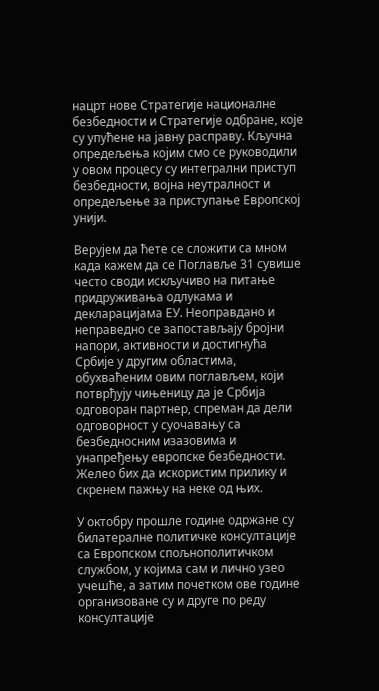нацрт нове Стратегије националне безбедности и Стратегије одбране, које су упућене на јавну расправу. Кључна опредељења којим смо се руководили у овом процесу су интегрални приступ безбедности, војна неутралност и опредељење за приступање Европској унији.

Верујем да ћете се сложити са мном када кажем да се Поглавље 31 сувише често своди искључиво на питање придруживања одлукама и декларацијама ЕУ. Неоправдано и неправедно се запостављају бројни напори, активности и достигнућа Србије у другим областима, обухваћеним овим поглављем, који потврђују чињеницу да је Србија одговоран партнер, спреман да дели одговорност у суочавању са безбедносним изазовима и унапређењу европске безбедности. Желео бих да искористим прилику и скренем пажњу на неке од њих.

У октобру прошле године одржане су билатералне политичке консултације са Европском спољнополитичком службом, у којима сам и лично узео учешће, а затим почетком ове године организоване су и друге по реду консултације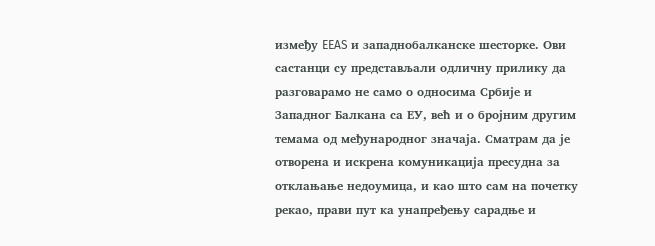између EEAS и западнобалканске шесторке. Ови састанци су представљали одличну прилику да разговарамо не само о односима Србије и Западног Балкана са ЕУ, већ и о бројним другим темама од међународног значаја. Сматрам да је отворена и искрена комуникација пресудна за отклањање недоумица, и као што сам на почетку рекао, прави пут ка унапређењу сарадње и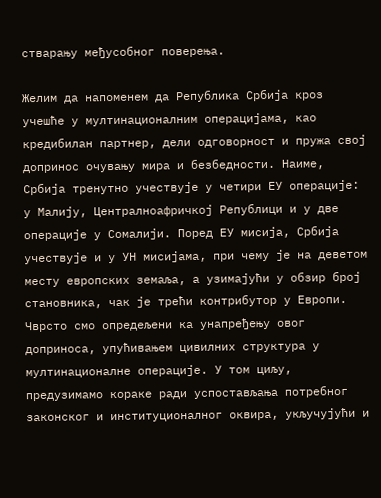стварању међусобног поверења.

Желим да напоменем да Република Србија кроз учешће у мултинационалним операцијама, као кредибилан партнер, дели одговорност и пружа свој допринос очувању мира и безбедности. Наиме, Србија тренутно учествује у четири ЕУ операције: у Малију, Централноафричкој Републици и у две операције у Сомалији. Поред ЕУ мисија, Србија учествује и у УН мисијама, при чему је на деветом месту европских земаља, а узимајући у обзир број становника, чак је трећи контрибутор у Европи. Чврсто смо опредељени ка унапређењу овог доприноса, упућивањем цивилних структура у мултинационалне операције. У том циљу, предузимамо кораке ради успостављања потребног законског и институционалног оквира, укључујући и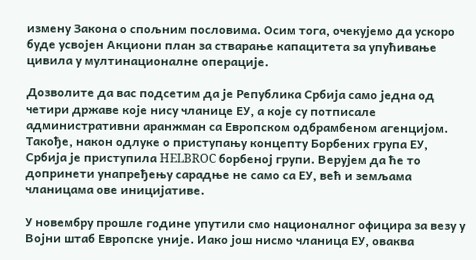измену Закона о спољним пословима. Осим тога, очекујемо да ускоро буде усвојен Акциони план за стварање капацитета за упућивање цивила у мултинационалне операције.

Дозволите да вас подсетим да је Република Србија само једна од четири државе које нису чланице ЕУ, а које су потписале административни аранжман са Европском одбрамбеном агенцијом. Такође, након одлуке о приступању концепту Борбених група ЕУ, Србија је приступила HELBROC борбеној групи. Верујем да ће то допринети унапређењу сарадње не само са ЕУ, већ и земљама чланицама ове иницијативе.

У новембру прошле године упутили смо националног официра за везу у Војни штаб Европске уније. Иако још нисмо чланица ЕУ, оваква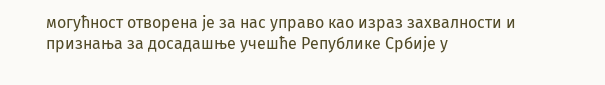могућност отворена је за нас управо као израз захвалности и признања за досадашње учешће Републике Србије у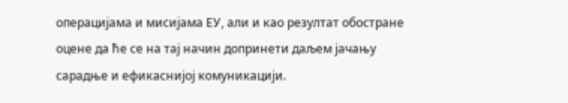операцијама и мисијама ЕУ, али и као резултат обостране оцене да ће се на тај начин допринети даљем јачању сарадње и ефикаснијој комуникацији.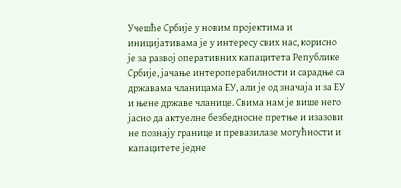Учешће Србије у новим пројектима и иницијативама је у интересу свих нас, корисно је за развој оперативних капацитета Републике Србије, јачање интероперабилности и сарадње са државама чланицама ЕУ, али је од значаја и за ЕУ и њене државе чланице. Свима нам је више него јасно да актуелне безбедносне претње и изазови не познају границе и превазилазе могућности и капацитете једне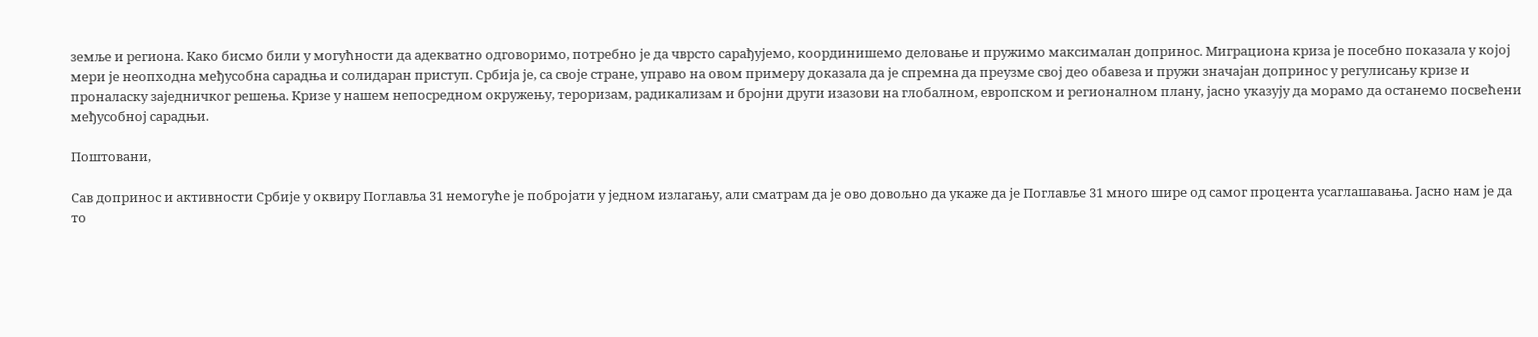земље и региона. Како бисмо били у могућности да адекватно одговоримо, потребно је да чврсто сарађујемо, координишемо деловање и пружимо максималан допринос. Миграциона криза је посебно показала у којој мери је неопходна међусобна сарадња и солидаран приступ. Србија је, са своје стране, управо на овом примеру доказала да је спремна да преузме свој део обавеза и пружи значајан допринос у регулисању кризе и проналаску заједничког решења. Кризе у нашем непосредном окружењу, тероризам, радикализам и бројни други изазови на глобалном, европском и регионалном плану, јасно указују да морамо да останемо посвећени међусобној сарадњи.

Поштовани,

Сав допринос и активности Србије у оквиру Поглавља 31 немогуће је побројати у једном излагању, али сматрам да је ово довољно да укаже да је Поглавље 31 много шире од самог процента усаглашавања. Јасно нам је да то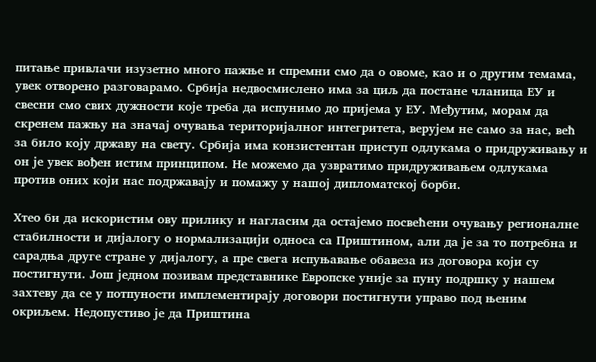питање привлачи изузетно много пажње и спремни смо да о овоме, као и о другим темама, увек отворено разговарамо. Србија недвосмислено има за циљ да постане чланица ЕУ и свесни смо свих дужности које треба да испунимо до пријема у ЕУ. Међутим, морам да скренем пажњу на значај очувања територијалног интегритета, верујем не само за нас, већ за било коју државу на свету. Србија има конзистентан приступ одлукама о придруживању и он је увек вођен истим принципом. Не можемо да узвратимо придруживањем одлукама против оних који нас подржавају и помажу у нашој дипломатској борби.

Хтео би да искористим ову прилику и нагласим да остајемо посвећени очувању регионалне стабилности и дијалогу о нормализацији односа са Приштином, али да је за то потребна и сарадња друге стране у дијалогу, а пре свега испуњавање обавеза из договора који су постигнути. Још једном позивам представнике Европске уније за пуну подршку у нашем захтеву да се у потпуности имплементирају договори постигнути управо под њеним окриљем. Недопустиво је да Приштина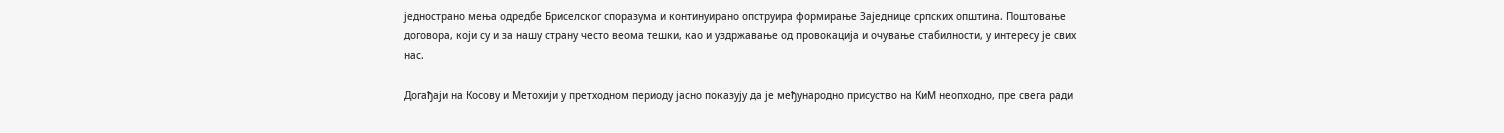једнострано мења одредбе Бриселског споразума и континуирано опструира формирање Заједнице српских општина. Поштовање договора, који су и за нашу страну често веома тешки, као и уздржавање од провокација и очување стабилности, у интересу је свих нас.

Догађаји на Косову и Метохији у претходном периоду јасно показују да је међународно присуство на КиМ неопходно, пре свега ради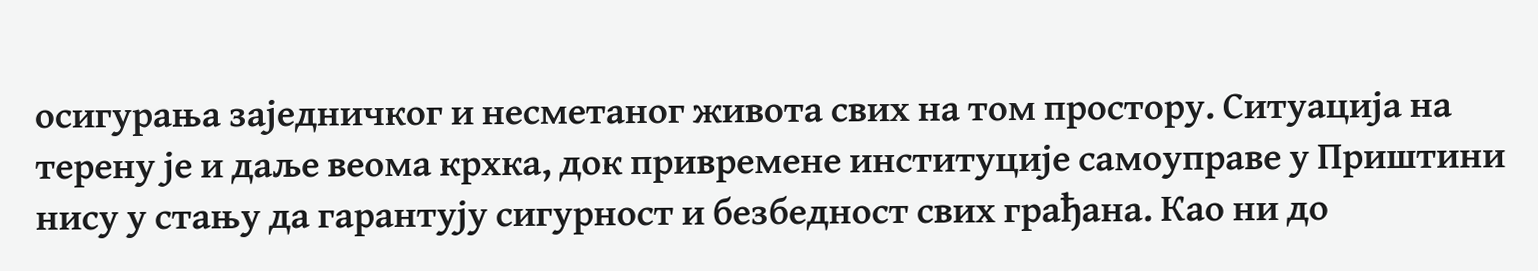осигурања заједничког и несметаног живота свих на том простору. Ситуација на терену је и даље веома крхка, док привремене институције самоуправе у Приштини нису у стању да гарантују сигурност и безбедност свих грађана. Као ни до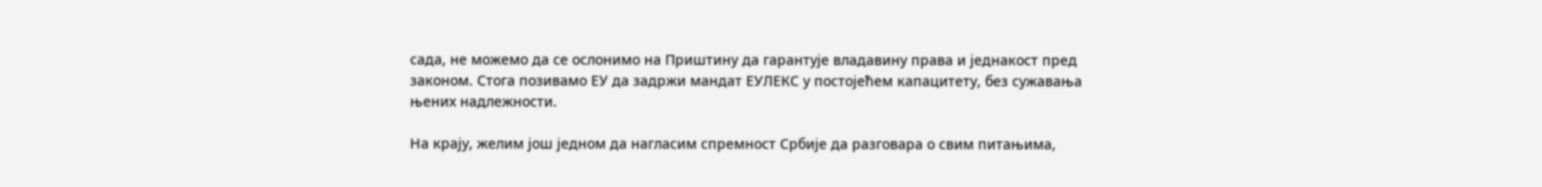сада, не можемо да се ослонимо на Приштину да гарантује владавину права и једнакост пред законом. Стога позивамо ЕУ да задржи мандат ЕУЛЕКС у постојећем капацитету, без сужавања њених надлежности.

На крају, желим још једном да нагласим спремност Србије да разговара о свим питањима,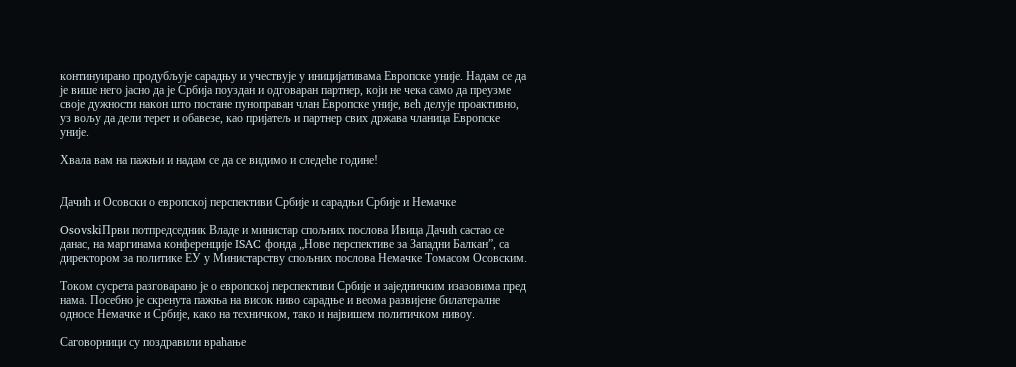континуирано продубљује сарадњу и учествује у иницијативама Европске уније. Надам се да је више него јасно да је Србија поуздан и одговаран партнер, који не чека само да преузме своје дужности након што постане пуноправан члан Европске уније, већ делује проактивно, уз вољу да дели терет и обавезе, као пријатељ и партнер свих држава чланица Европске уније.

Хвала вам на пажњи и надам се да се видимо и следеће године!


Дачић и Осовски о европској перспективи Србије и сарадњи Србије и Немачке

OsovskiПрви потпредседник Владе и министар спољних послова Ивица Дачић састао се данас, на маргинама конференције ISAC фонда „Нове перспективе за Западни Балкан”, са директором за политике ЕУ у Министарству спољних послова Немачке Томасом Осовским.

Током сусрета разговарано је о европској перспективи Србије и заједничким изазовима пред нама. Посебно је скренута пажња на висок ниво сарадње и веома развијене билатералне односе Немачке и Србије, како на техничком, тако и највишем политичком нивоу.

Саговорници су поздравили враћање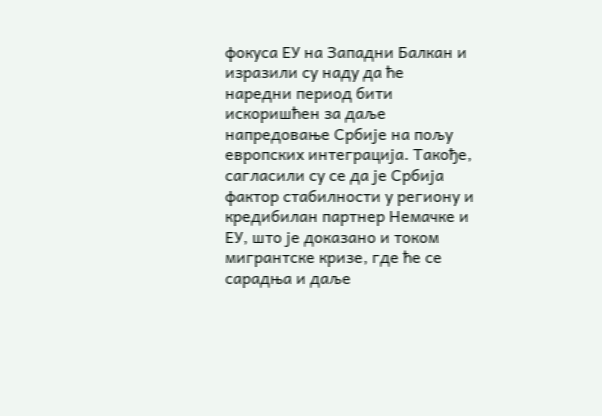фокуса ЕУ на Западни Балкан и изразили су наду да ће наредни период бити искоришћен за даље напредовање Србије на пољу европских интеграција. Такође, сагласили су се да је Србија фактор стабилности у региону и кредибилан партнер Немачке и ЕУ, што је доказано и током мигрантске кризе, где ће се сарадња и даље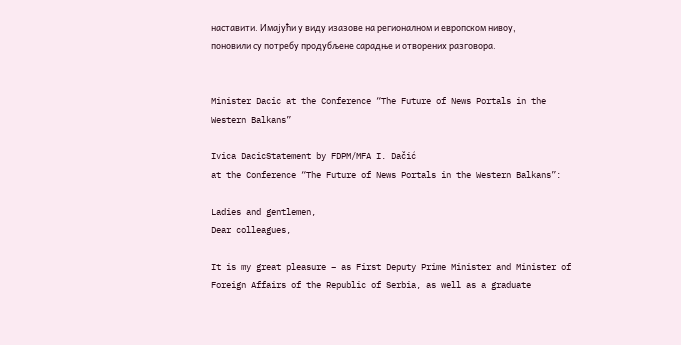наставити. Имајући у виду изазове на регионалном и европском нивоу, поновили су потребу продубљене сарадње и отворених разговора.


Minister Dacic at the Conference “The Future of News Portals in the Western Balkans”

Ivica DacicStatement by FDPM/MFA I. Dačić
at the Conference “The Future of News Portals in the Western Balkans”:

Ladies and gentlemen,
Dear colleagues,

It is my great pleasure – as First Deputy Prime Minister and Minister of Foreign Affairs of the Republic of Serbia, as well as a graduate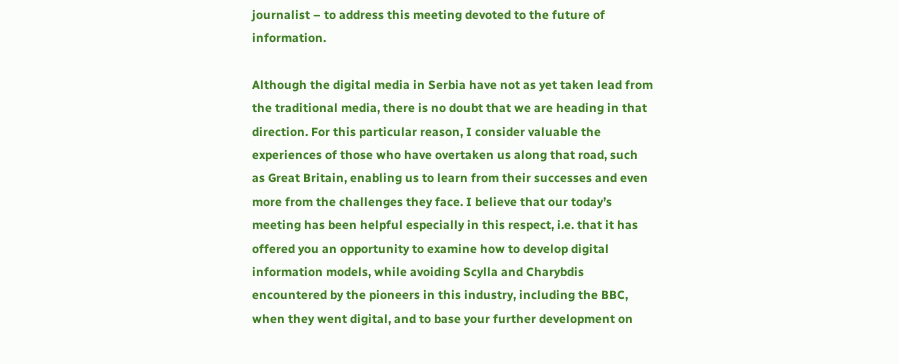journalist – to address this meeting devoted to the future of information.

Although the digital media in Serbia have not as yet taken lead from the traditional media, there is no doubt that we are heading in that direction. For this particular reason, I consider valuable the experiences of those who have overtaken us along that road, such as Great Britain, enabling us to learn from their successes and even more from the challenges they face. I believe that our today’s meeting has been helpful especially in this respect, i.e. that it has offered you an opportunity to examine how to develop digital information models, while avoiding Scylla and Charybdis encountered by the pioneers in this industry, including the BBC, when they went digital, and to base your further development on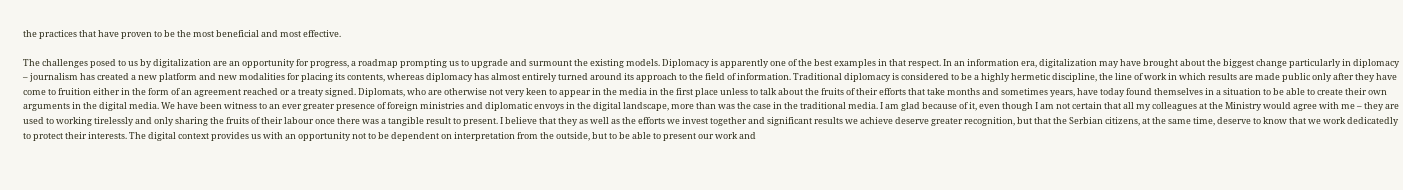the practices that have proven to be the most beneficial and most effective.

The challenges posed to us by digitalization are an opportunity for progress, a roadmap prompting us to upgrade and surmount the existing models. Diplomacy is apparently one of the best examples in that respect. In an information era, digitalization may have brought about the biggest change particularly in diplomacy – journalism has created a new platform and new modalities for placing its contents, whereas diplomacy has almost entirely turned around its approach to the field of information. Traditional diplomacy is considered to be a highly hermetic discipline, the line of work in which results are made public only after they have come to fruition either in the form of an agreement reached or a treaty signed. Diplomats, who are otherwise not very keen to appear in the media in the first place unless to talk about the fruits of their efforts that take months and sometimes years, have today found themselves in a situation to be able to create their own arguments in the digital media. We have been witness to an ever greater presence of foreign ministries and diplomatic envoys in the digital landscape, more than was the case in the traditional media. I am glad because of it, even though I am not certain that all my colleagues at the Ministry would agree with me – they are used to working tirelessly and only sharing the fruits of their labour once there was a tangible result to present. I believe that they as well as the efforts we invest together and significant results we achieve deserve greater recognition, but that the Serbian citizens, at the same time, deserve to know that we work dedicatedly to protect their interests. The digital context provides us with an opportunity not to be dependent on interpretation from the outside, but to be able to present our work and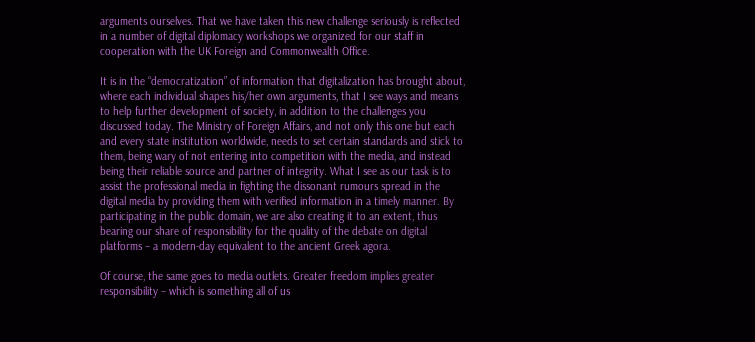arguments ourselves. That we have taken this new challenge seriously is reflected in a number of digital diplomacy workshops we organized for our staff in cooperation with the UK Foreign and Commonwealth Office.

It is in the “democratization” of information that digitalization has brought about, where each individual shapes his/her own arguments, that I see ways and means to help further development of society, in addition to the challenges you discussed today. The Ministry of Foreign Affairs, and not only this one but each and every state institution worldwide, needs to set certain standards and stick to them, being wary of not entering into competition with the media, and instead being their reliable source and partner of integrity. What I see as our task is to assist the professional media in fighting the dissonant rumours spread in the digital media by providing them with verified information in a timely manner. By participating in the public domain, we are also creating it to an extent, thus bearing our share of responsibility for the quality of the debate on digital platforms – a modern-day equivalent to the ancient Greek agora.

Of course, the same goes to media outlets. Greater freedom implies greater responsibility – which is something all of us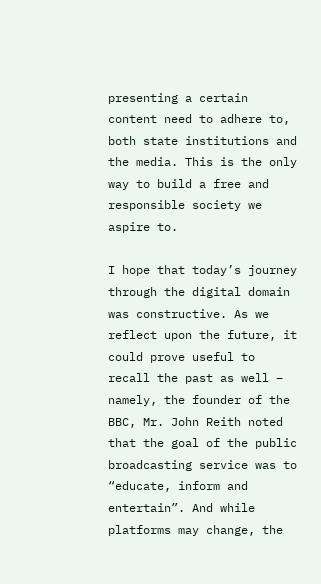presenting a certain content need to adhere to, both state institutions and the media. This is the only way to build a free and responsible society we aspire to.

I hope that today’s journey through the digital domain was constructive. As we reflect upon the future, it could prove useful to recall the past as well – namely, the founder of the BBC, Mr. John Reith noted that the goal of the public broadcasting service was to “educate, inform and entertain”. And while platforms may change, the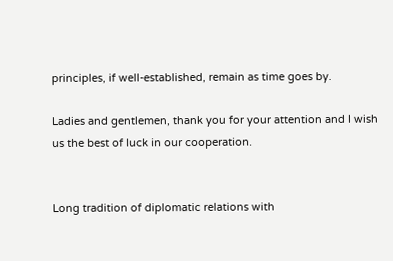principles, if well-established, remain as time goes by.

Ladies and gentlemen, thank you for your attention and I wish us the best of luck in our cooperation.


Long tradition of diplomatic relations with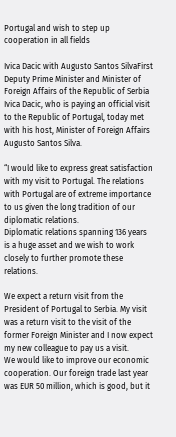Portugal and wish to step up cooperation in all fields

Ivica Dacic with Augusto Santos SilvaFirst Deputy Prime Minister and Minister of Foreign Affairs of the Republic of Serbia Ivica Dacic, who is paying an official visit to the Republic of Portugal, today met with his host, Minister of Foreign Affairs Augusto Santos Silva.

“I would like to express great satisfaction with my visit to Portugal. The relations with Portugal are of extreme importance to us given the long tradition of our diplomatic relations.
Diplomatic relations spanning 136 years is a huge asset and we wish to work closely to further promote these relations.

We expect a return visit from the President of Portugal to Serbia. My visit was a return visit to the visit of the former Foreign Minister and I now expect my new colleague to pay us a visit.
We would like to improve our economic cooperation. Our foreign trade last year was EUR 50 million, which is good, but it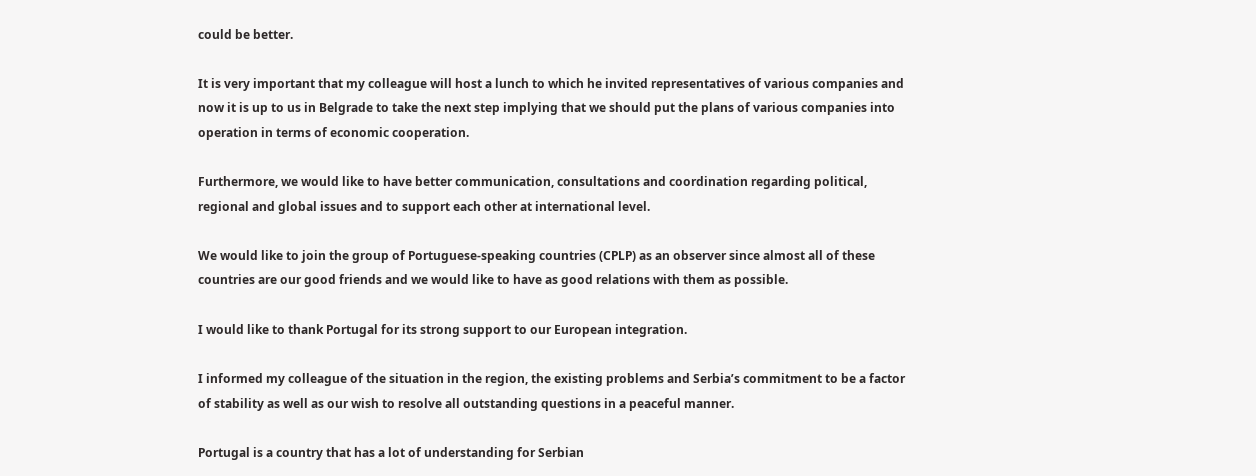could be better.

It is very important that my colleague will host a lunch to which he invited representatives of various companies and now it is up to us in Belgrade to take the next step implying that we should put the plans of various companies into operation in terms of economic cooperation.

Furthermore, we would like to have better communication, consultations and coordination regarding political, regional and global issues and to support each other at international level.

We would like to join the group of Portuguese-speaking countries (CPLP) as an observer since almost all of these countries are our good friends and we would like to have as good relations with them as possible.

I would like to thank Portugal for its strong support to our European integration.

I informed my colleague of the situation in the region, the existing problems and Serbia’s commitment to be a factor of stability as well as our wish to resolve all outstanding questions in a peaceful manner.

Portugal is a country that has a lot of understanding for Serbian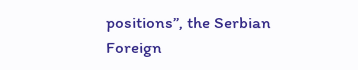positions”, the Serbian Foreign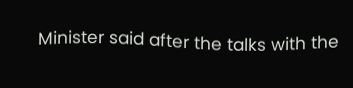Minister said after the talks with the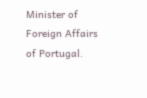Minister of Foreign Affairs of Portugal.